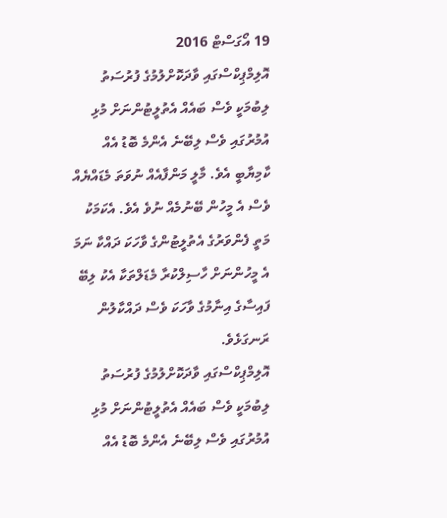19 އޯގަސްޓް 2016
އޮލިމްޕިކްސްގައި ވާދަކޮށްލުމުގެ ފުރުސަތު ލިބުމަކީ ވެސް ބައެއް އެތުލީޓުންނަށް މުޅި އުމުރުގައި ވެސް ލިބޭނެ އެންމެ ބޮޑު އެއް ކާމިޔާބީ އެވެ. މާލީ މަންފާއެއް ނުވަތަ މެޑައްޔެއް ވެސް އެ މީހުން ބޭނުމެއް ނުވެ އެވެ. އެކަމަކު މަތީ ފެންވަރުގެ އެތުލީޓުންގެ ވާހަކަ ދައްކާ ނަމަ އެ މީހުންނަށް ހާސިލްކުރާ މެޑަލްތަކާ އެކު ލިބޭ ފައިސާގެ އިނާމުގެ ވާހަކަ ވެސް ދައްކާލުން ރަނގަޅެވެ.
އޮލިމްޕިކްސްގައި ވާދަކޮށްލުމުގެ ފުރުސަތު ލިބުމަކީ ވެސް ބައެއް އެތުލީޓުންނަށް މުޅި އުމުރުގައި ވެސް ލިބޭނެ އެންމެ ބޮޑު އެއް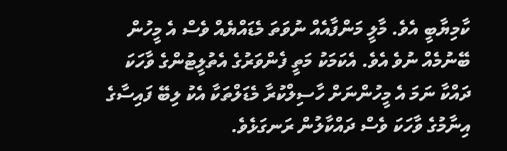ކާމިޔާބީ އެވެ. މާލީ މަންފާއެއް ނުވަތަ މެޑައްޔެއް ވެސް އެ މީހުން ބޭނުމެއް ނުވެ އެވެ. އެކަމަކު މަތީ ފެންވަރުގެ އެތުލީޓުންގެ ވާހަކަ ދައްކާ ނަމަ އެ މީހުންނަށް ހާސިލްކުރާ މެޑަލްތަކާ އެކު ލިބޭ ފައިސާގެ އިނާމުގެ ވާހަކަ ވެސް ދައްކާލުން ރަނގަޅެވެ.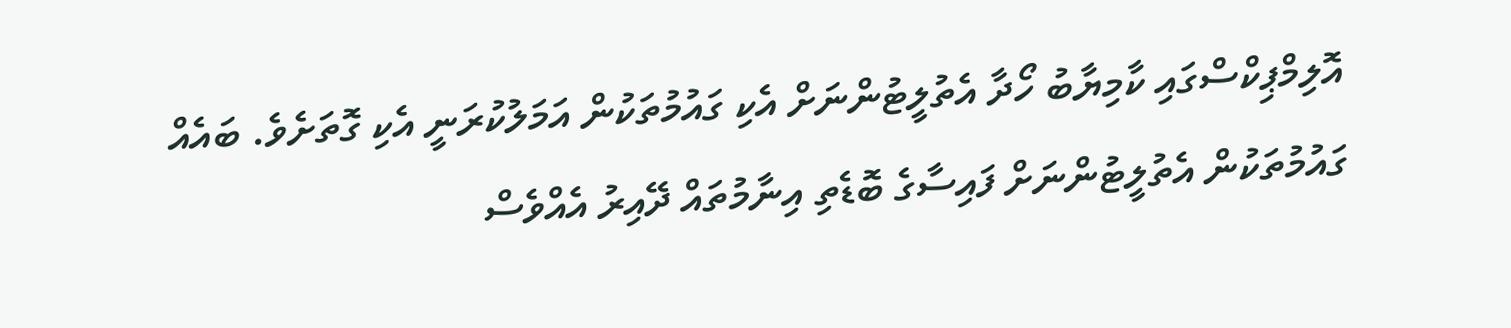އޮލިމްޕިކްސްގައި ކާމިޔާބު ހޯދާ އެތުލީޓުންނަށް އެކި ގައުމުތަކުން އަމަލުކުރަނީ އެކި ގޮތަށެވެ. ބައެއް ގައުމުތަކުން އެތުލީޓުންނަށް ފައިސާގެ ބޮޑެތި އިނާމުތައް ދޭއިރު އެއްވެސް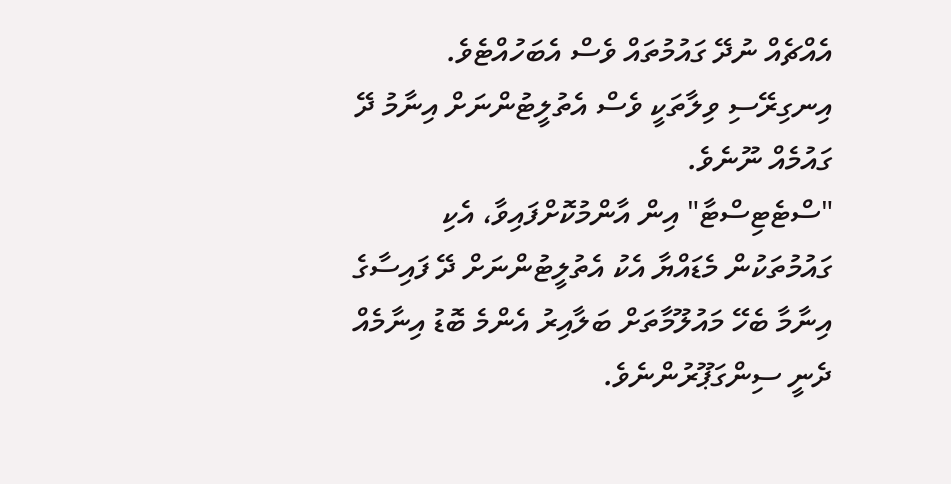އެއްޗެއް ނުދޭ ގައުމުތައް ވެސް އެބަހުއްޓެވެ. އިނގިރޭސި ވިލާތަކީ ވެސް އެތުލީޓުންނަށް އިނާމު ދޭ ގައުމެއް ނޫނެވެ.
"ސްޓެޓިސްޓާ" އިން އާންމުކޮށްފައިވާ، އެކި ގައުމުތަކުން މެޑައްޔާ އެކު އެތުލީޓުންނަށް ދޭ ފައިސާގެ އިނާމާ ބެހޭ މައުލޫމާތަށް ބަލާއިރު އެންމެ ބޮޑު އިނާމެއް ދެނީ ސިންގަޕޫރުންނެވެ.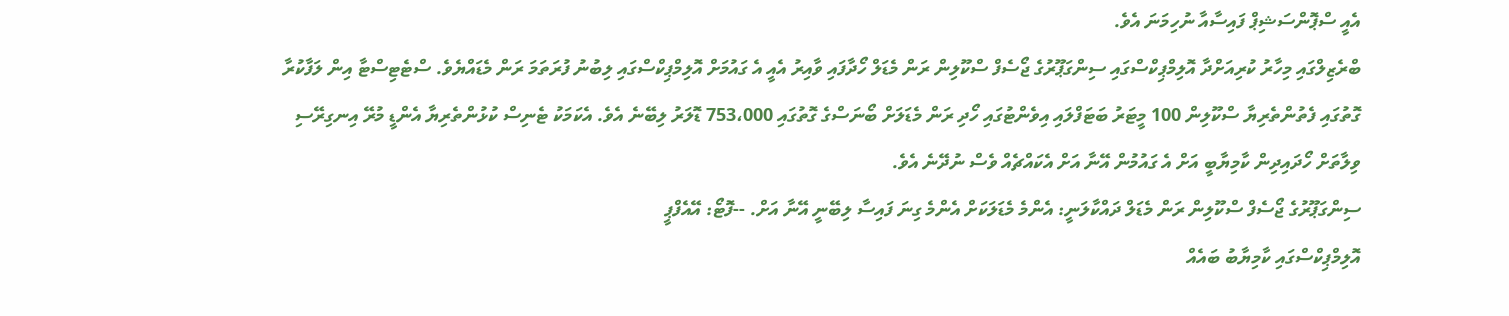އެއީ ސްޕޮންސަޝިޕް ފައިސާއާ ނުހިމަނަ އެވެ.
ބްރެޒިލްގައި މިހާރު ކުރިއަށްދާ އޮލިމްޕިކްސްގައި ސިންގަޕޫރުގެ ޖޯސެފް ސްކޫލިން ރަން މެޑަލް ހޯދާފައި ވާއިރު އެއީ އެ ގައުމަށް އޮލިމްޕިކްސްގައި ލިބުނު ފުރަތަމަ ރަން މެޑައްޔެވެ. ސްޓެޓިސްޓާ އިން ލަފާކުރާ ގޮތުގައި ފެތުންތެރިޔާ ސްކޫލިން 100 މީޓަރު ބަޓަފްލައި އިވެންޓުގައި ހޯދި ރަން މެޑަލަށް ބޯނަސްގެ ގޮތުގައި 753،000 ޑޮލަރު ލިބޭނެ އެވެ. އެކަމަކު ޓެނިސް ކުޅުންތެރިޔާ އެންޑީ މުރޭ އިނގިރޭސި ވިލާތަށް ހޯދައިދިން ކާމިޔާބީ އަށް އެ ގައުމުން އޭނާ އަށް އެކައްޗެއް ވެސް ނުދޭނެ އެވެ.
ސިންގަޕޫރުގެ ޖޯސެފް ސްކޫލިން ރަން މެޑަލް ދައްކާލަނީ: އެންމެ މެޑަލަކަށް އެންމެ ގިނަ ފައިސާ ލިބޭނީ އޭނާ އަށް. --ފޮޓޯ: އޭއެފްޕީ
އޮލިމްޕިކްސްގައި ކާމިޔާބު ބައެއް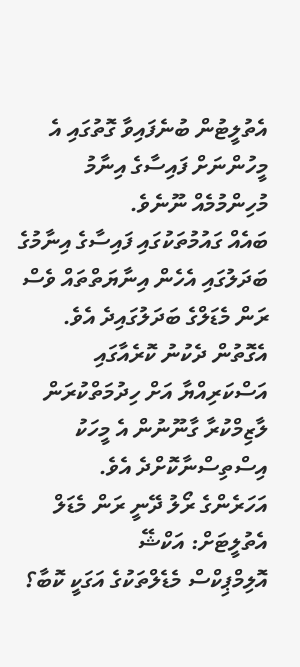އެތުލީޓުން ބުނެފައިވާ ގޮތުގައި އެ މީހުންނަށް ފައިސާގެ އިނާމު މުހިންމުމެއް ނޫނެވެ.
ބައެއް ގައުމުތަކުގައި ފައިސާގެ އިނާމުގެ ބަދަލުގައި އެހެން އިނާޔަތްތައް ވެސް ރަން މެޑަލްގެ ބަދަލުގައިދެ އެވެ. އެގޮތުން ދެކުނު ކޮރެއާގައި އަސްކަރިއްޔާ އަށް ހިދުމަތްކުރަން ލާޒިމްކުރާ ގާނޫނުން އެ މީހަކު އިސްތިސްނާކޮށްދެ އެވެ.
އަހަރެންގެ ރޯލު ދޭނީ ރަން މެޑަލް އެތުލީޓަށް: އަކްޝޭ
އޮލިމްޕިކްސް މެޑެލްތަކުގެ އަގަކީ ކޮބާ؟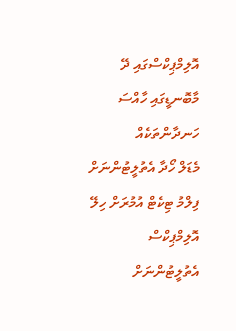އޮލިމްޕިކްސްގައި ދޭ މާބޮނޑީގައި ހާއްސަ ހަނދާންތަކެއް
މެޑަލް ހޯދާ އެތުލީޓުންނަށް ފިލްމު ޓިކެޓް އުމުރަށް ހިލޭ
އޮލިމްޕިކްސް އެތުލީޓުންނަށް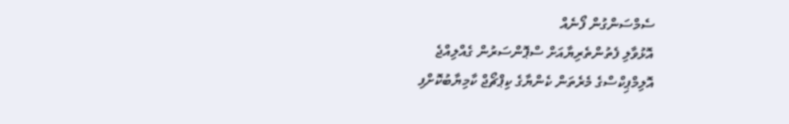ސެމްސަންގުން ފޯނެއް
އޮޅުވާލި ފެތުންތެރިޔާއަށް ސްޕޮންސަރުން ގެއްލިއްޖެ
އޮލިމްޕިކްސްގެ މެރެތަން ކެންޔާގެ ކިޕްޗޯޖް ކާމިޔާބުކޮށްފި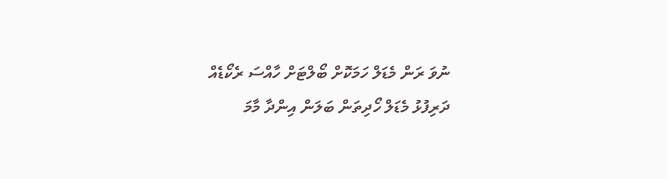ނުވަ ރަން މެޑަލް ހަމަކޮށް ބޯލްޓަށް ހާއްސަ ރެކޯޑެއް
ދަރިފުޅު މެޑަލް ހޯދިތަން ބަލަން އިންދާ މާމަ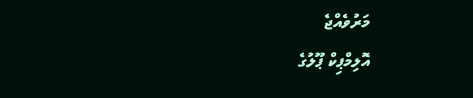މަރުވެއްޖެ
އޮލިމްޕިކް ޕޫލުގެ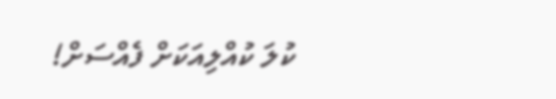ކުލަ ކުއްލިއަކަށް ފެއްސަށް!